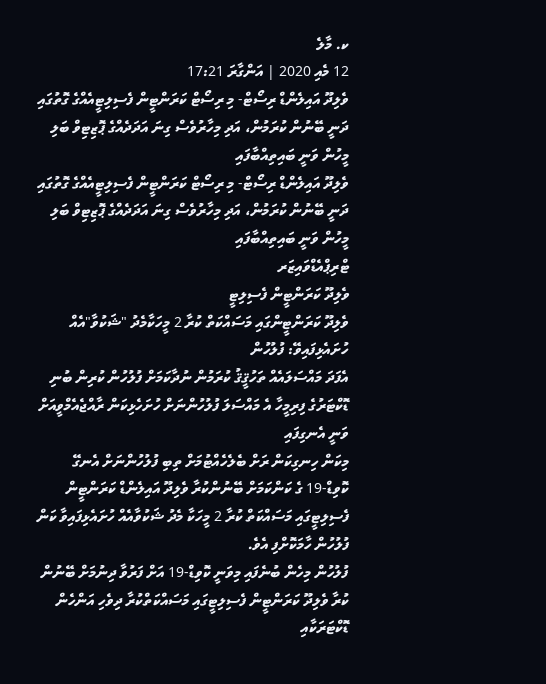ކ. މާލެ
12 މެއި 2020 | އަންގާރަ 17:21
ވެލިދޫ އައިލެންޑް ރިސޯޓް- މި ރިސޯޓް ކަރަންޓީން ފެސިލިޓީއެއްގެ ގޮތުގައި ދަނީ ބޭނުން ކުރަމުން، އަދި މިހާރުވެސް ގިނަ އަދަދެއްގެ ޕޮޒިޓިވް ބަލި މީހުން ވަނީ ބައިތިއްބާފައި
ވެލިދޫ އައިލެންޑް ރިސޯޓް- މި ރިސޯޓް ކަރަންޓީން ފެސިލިޓީއެއްގެ ގޮތުގައި ދަނީ ބޭނުން ކުރަމުން، އަދި މިހާރުވެސް ގިނަ އަދަދެއްގެ ޕޮޒިޓިވް ބަލި މީހުން ވަނީ ބައިތިއްބާފައި
ޓްރިޕްއެޑްވައިޒަރ
ވެލިދޫ ކަރަންޓީން ފެސިލިޓީ
ވެލިދޫ ކަރަންޓީންގައި މަސައްކަތް ކުރާ 2 މީހަކާމެދު "ޝަކުވާ"އެއް ހުށައެޅިފައިވޭ: ފުލުހުން
އެފަދަ މައްސަލައެއް ތަހުޤީޤު ކުރަމުން ނުދާކަމަށް ފުލުހުން ކުރިން ބުނި
ޑޮކްޓަރުގެ ފިރިމީހާ އެ މައްސަލަ ފުލުހުންނަށް ހުށަހެޅިކަން ރާއްޖެއެމްވީއަށް ވަނީ އެނގިފައި
މިކަން ހިނގިކަން ރަށް ބެލެހެއްޓުމަށް ތިބި ފުލުހުންނަށް އެނގޭ
ކޮވިޑް-19 ގެ ކަންކަމަށް ބޭނުންކުރާ ވެލިދޫ އައިލެންޑް ކަރަންޓީން ފެސިލިޓީގައި މަސައްކަތް ކުރާ 2 މީހަކާ މެދު ޝަކުވާއެއް ހުށައެޅިފައިވާ ކަން ފުލުހުން ހާމަކޮށްފި އެވެ.
ފުލުހުން މިހެން ބުނެފައި މިވަނީ ކޮވިޑް-19 އަށް ފަރުވާ ދިނުމަށް ބޭނުން ކުރާ ވެލިދޫ ކަރަންޓީން ފެސިލިޓީގައި މަސައްކަތްކުރާ ދިވެހި އަންހެން ޑޮކްޓަރަކާއި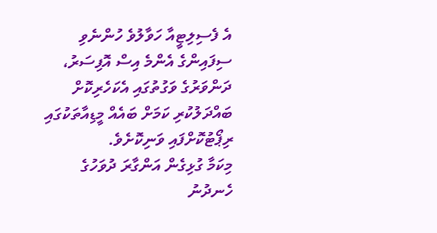އެ ފެސިލިޓީއާ ހަވާލުވެ ހުންނެވި ސިފައިންގެ އެންމެ އިސް އޮފިސަރު، ދަންވަރުގެ ވަގުތުގައި އެކަހެރިކޮށް ބައްދަލުކުރި ކަމަށް ބައެއް މީޑިއާތަކުގައި ރިޕޯޓުކޮށްފައި ވަނިކޮށެވެ.
މިކަމާ ގުޅިގެން އަންގާރަ ދުވަހުގެ ހެނދުނު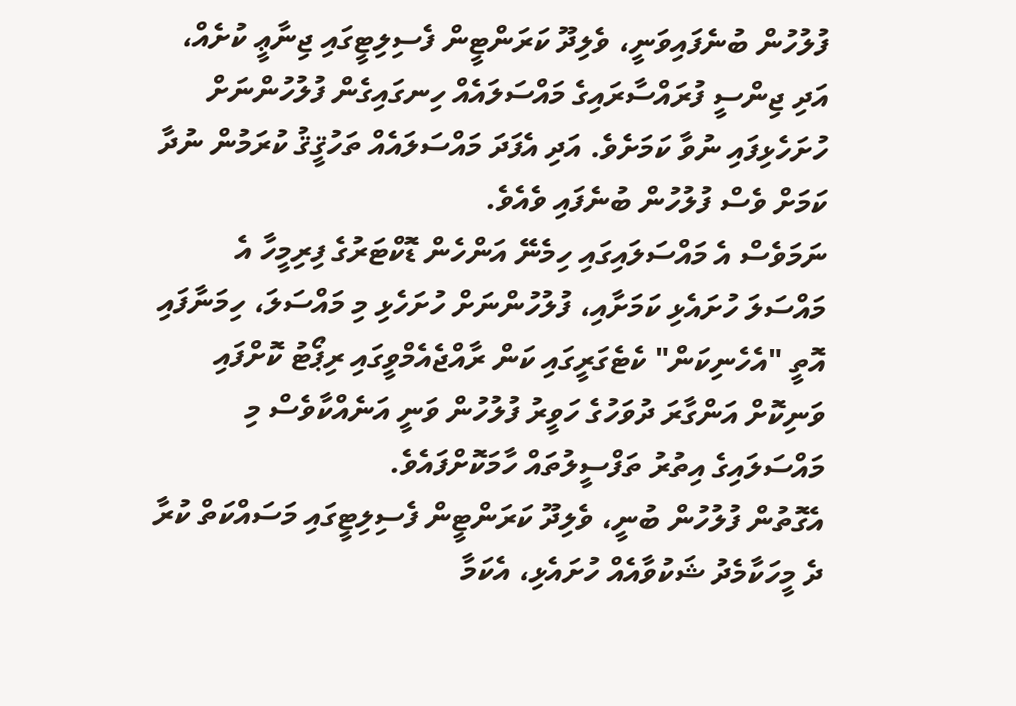ފުލުހުން ބުނެފައިވަނީ، ވެލިދޫ ކަރަންޓީން ފެސިލިޓީގައި ޖިނާޢީ ކުށެއް، އަދި ޖިންސީ ފުރައްސާރައިގެ މައްސަލައެއް ހިނގައިގެން ފުލުހުންނަށް ހުށަހެޅިފައި ނުވާ ކަމަށެވެ. އަދި އެފަދަ މައްސަލައެއް ތަހުޤީޤު ކުރަމުން ނުދާ ކަމަށް ވެސް ފުލުހުން ބުނެފައި ވެއެވެ.
ނަމަވެސް އެ މައްސަލައިގައި ހިމެނޭ އަންހެން ޑޮކްޓަރުގެ ފިރިމީހާ އެ މައްސަލަ ހުށައެޅި ކަމަށާއި، ފުލުހުންނަށް ހުށަހެޅި މި މައްސަލަ، ހިމަނާފައި އޮތީ "އެހެނިކަން" ކެޓެގަރީގައި ކަން ރާއްޖެއެމްވީގައި ރިޕޯޓު ކޮށްފައި ވަނިކޮށް އަންގާރަ ދުވަހުގެ ހަވީރު ފުލުހުން ވަނީ އަނެއްކާވެސް މި މައްސަލައިގެ އިތުރު ތަފްސީލުތައް ހާމަކޮށްފައެވެ.
އެގޮތުން ފުލުހުން ބުނީ، ވެލިދޫ ކަރަންޓީން ފެސިލިޓީގައި މަސައްކަތް ކުރާ ދެ މީހަކާމެދު ޝަކުވާއެއް ހުށައެޅި، އެކަމާ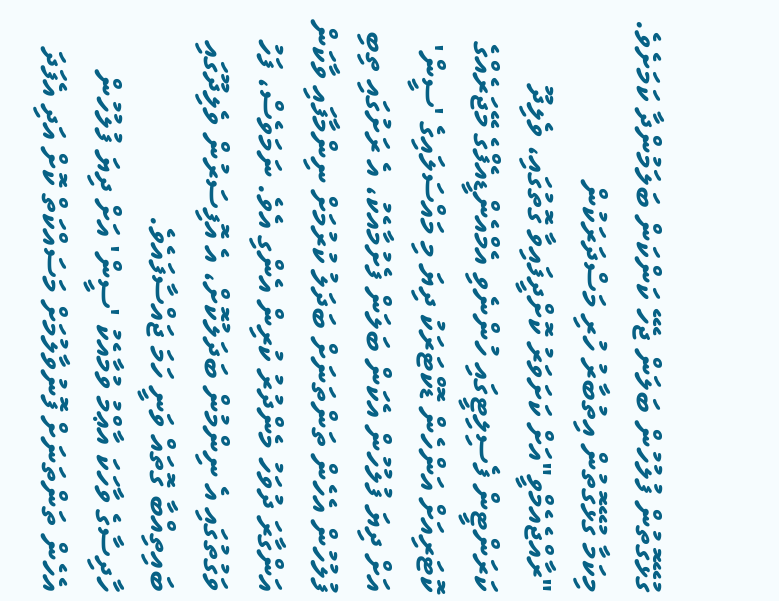ގުޅޭގޮތުން ފުލުހުން ބަލަން ޖެހޭ ކަންކަން ބަލަމުންދާ ކަމަށެވެ.
މިކަމާ ގުޅޭގޮތުން އިތުބާރު ހުރި މަސްދަރަކުން "ރާއްޖެއެމްވީ"އަށް ކަށަވަރު ކޮށްދީފައިވާ ގޮތުގައި، ވެލިދޫ ކަރަންޓީން ފެސިލިޓީގައި ހުންނެވި އެމްއެންޑީއެފްގެ މޭޖަރެއްގެ ކޮޓަރިއަށް އަންހެން ޑޮކްޓަރަކު ދިޔަ މި މައްސަލައިގެ 'ސީން' އަށް ދިޔަ ފުލުހުން އެކަން ބަލަން ފެށުމާއެކު، އެ ރަށުގައި ތިބި ފުލުހުން އެހެން ތަންތަނަށް ބަދަލު ކުރުމަށް ނިންމާފައި ވާކަން އަންގާރަ ދުވަހު މެންދުރު ކުރިން އެންގި އެވެ. ނަމަވެސް، ފަހު ވަގުތުގައި އެ ނިންމުން ބަދަލުކޮށް، އެ އޮފިސަރުން ވެލިދޫގައި ބައިތިއްބާ ގޮތައް ވަނީ ހަމަ ޖައްސާފައެވެ.
ހާދިސާގެ ވާހަކަ އާޢްމު ވުމާއެކު 'ސީން' އަށް ދިޔަ ފުލުހުން އެހެން ތަންތަނަށް ފޮނުވާލުމަށް މަސައްކަތް ކޮށް އަދި އެފަދަ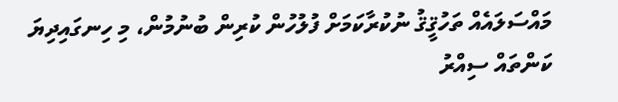މައްސަލައެއް ތަހުޤީޤު ނުކުރާކަމަށް ފުލުހުން ކުރިން ބުނުމުން، މި ހިނގައިދިޔަ ކަންތައް ސިއްރު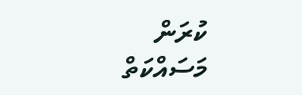ކުރަން މަސައްކަތް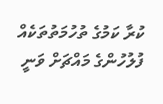ކުރާ ކަމުގެ ތުހުމަތުތަކެއް ފުލުހުންގެ މައްޗަށް ވަނީ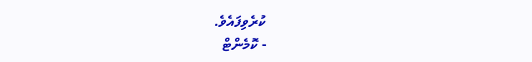ކުރެވިފައެވެ.
- ކޮމެންޓް